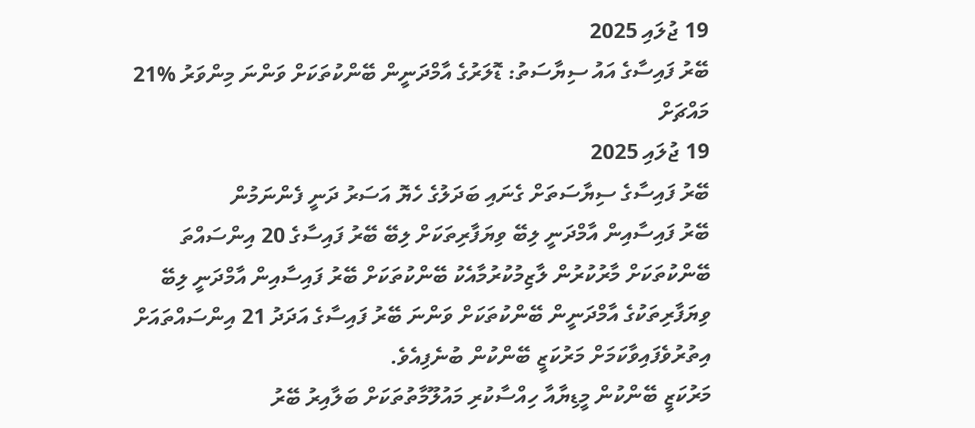19 ޖުލައި 2025
ބޭރު ފައިސާގެ އައު ސިޔާސަތު: ޑޮލަރުގެ އާމްދަނީން ބޭންކުތަކަށް ވަންނަ މިންވަރު %21 މައްޗަށް
19 ޖުލައި 2025
ބޭރު ފައިސާގެ ސިޔާސަތަށް ގެނައި ބަދަލުގެ ހެޔޮ އަސަރު ދަނީ ފެންނަމުން
ބޭރު ފައިސާއިން އާމްދަނީ ލިބޭ ވިޔަފާރިތަކަށް ލިބޭ ބޭރު ފައިސާގެ 20 އިންސައްތަ ބޭންކުތަކަށް މާރުކުރުން ލާޒިމުކުރުމާއެކު ބޭންކުތަކަށް ބޭރު ފައިސާއިން އާމްދަނީ ލިބޭ ވިޔަފާރިތަކުގެ އާމްދަނީން ބޭންކުތަކަށް ވަންނަ ބޭރު ފައިސާގެ އަދަދު 21 އިންސައްތައަށް އިތުރުވެފައިވާކަމަށް މަރުކަޒީ ބޭންކުން ބުނެފިއެވެ.
މަރުކަޒީ ބޭންކުން މީޑިޔާއާ ހިއްސާކުރި މައުލޫމާތުތަކަށް ބަލާއިރު ބޭރު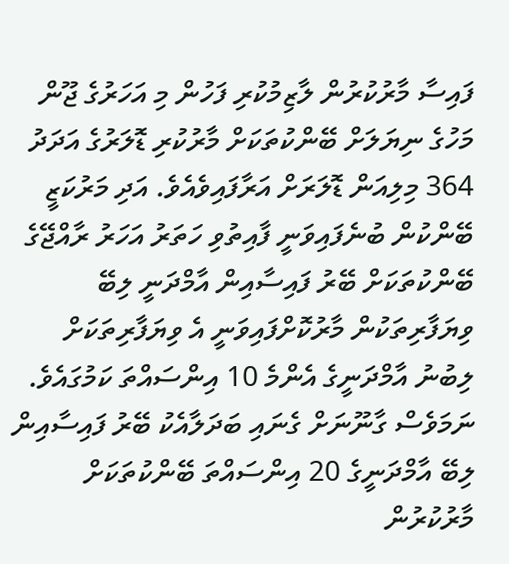ފައިސާ މާރުކުރުން ލާޒިމުކުރި ފަހުން މި އަހަރުގެ ޖޫން މަހުގެ ނިޔަލަށް ބޭންކުތަކަށް މާރުކުރި ޑޮލަރުގެ އަދަދު 364 މިލިއަން ޑޮލަރަށް އަރާފައިވެއެވެ. އަދި މަރުކަޒީ ބޭންކުން ބުނެފައިވަނީ ފާއިތުވި ހަތަރު އަހަރު ރާއްޖޭގެ ބޭންކުތަކަށް ބޭރު ފައިސާއިން އާމްދަނީ ލިބޭ ވިޔަފާރިތަކުން މާރުކޮށްފައިވަނީ އެ ވިޔަފާރިތަކަށް ލިބުނު އާމްދަނީގެ އެންމެ 10 އިންސައްތަ ކަމުގައެވެ.
ނަމަވެސް ގާނޫނަށް ގެނައި ބަދަލާއެކު ބޭރު ފައިސާއިން ލިބޭ އާމްދަނީގެ 20 އިންސައްތަ ބޭންކުތަކަށް މާރުކުރުން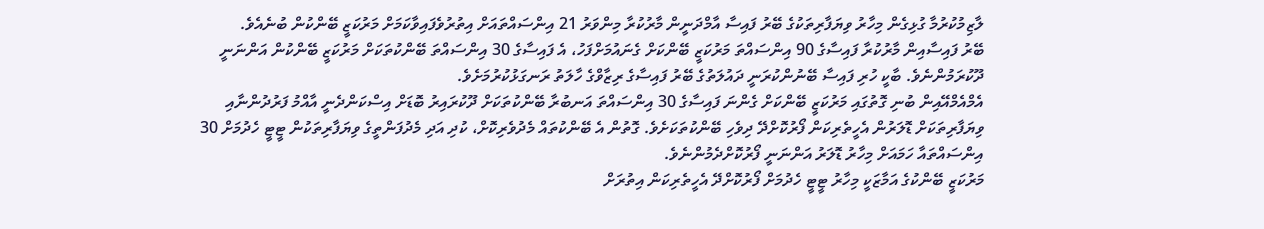ލާޒިމުކުރުމާ ގުޅިގެން މިހާރު ވިޔަފާރިތަކުގެ ބޭރު ފައިސާ އާމްދަނީން މާރުކުރާ މިންވަރު 21 އިންސައްތައަށް އިތުރުވެފައިވާކަމަށް މަރުކަޒީ ބޭންކުން ބުނެއެވެ.
ބޭރު ފައިސާއިން މާރުކުރާ ފައިސާގެ 90 އިންސައްތަ މަރުކަޒީ ބޭންކަށް ގެނައުމަށްފަހު، އެ ފައިސާގެ 30 އިންސައްތަ ބޭންކުތަކަށް މަރުކަޒީ ބޭންކުން އަންނަނީ ދޫކުރަމުންނެވެ. ބާކީ ހުރި ފައިސާ ބޭނުންކުރަނީ ދައުލަތުގެ ބޭރު ފައިސާގެ ރިޒާވްގެ ހާލަތު ރަނގަޅުކުރުމަށެވެ.
އެމްއެމްއޭއިން ބުނި ގޮތުގައި މަރުކަޒީ ބޭންކަށް ގެންނަ ފައިސާގެ 30 އިންސައްތަ އަނބުރާ ބޭންކުތަކަށް ދޫކުރައިރު ބޮޑަށް އިސްކަންދެނީ އާއްމު ފަރުދުންނާއި ވިޔަފާރިތަކަށް ޑޮލަރުން އެހީތެރިކަން ފޯރުކޮށްދޭ ދިވެހި ބޭންކުތަކަށެވެ. ގޮތުން އެ ބޭންކުތައް މެދުވެރިކޮށް، ކުދި އަދި މެދުފަންތީގެ ވިޔަފާރިތަކުން ޓީޓީ ހެދުމަށް 30 އިންސައްތައާ ހަމައަށް މިހާރު ޑޮލަރު އަންނަނީ ފޯރުކޮށްދެމުންނެވެ.
މަރުކަޒީ ބޭންކުގެ އަމާޒަކީ މިހާރު ޓީޓީ ހެދުމަށް ފޯރުކޮށްދޭ އެހީތެރިކަން އިތުރަށް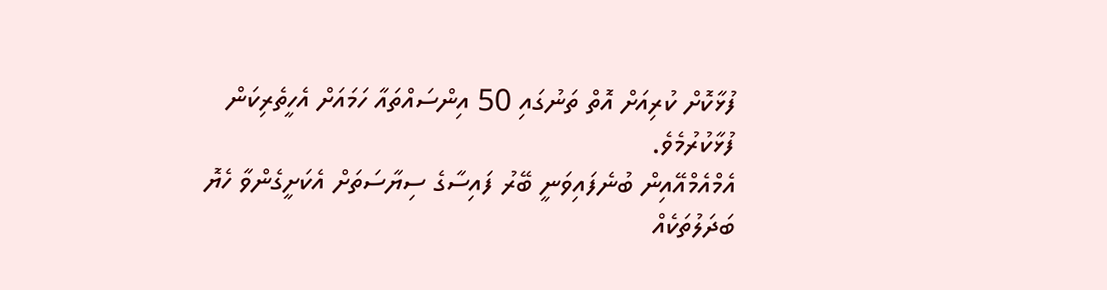ފުޅާކޮށް ކުރިއަށް އޮތް ތަނުގައި 50 އިންސައްތައާ ހަމައަށް އެހީތެރިކަން ފުޅާކުރުމެވެ.
އެމްއެމްއޭއިން ބުނެފައިވަނީ ބޭރު ފައިސާގެ ސިޔާސަތަށް އެކަށީގެންވާ ހެޔޮ ބަދަލުތަކެއް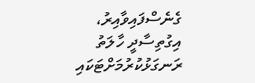ގެނެސްފައިވާއިރު، އިގުތިސާދީ ހާލަތު ރަނގަޅުކުރުމަށްޓަކައި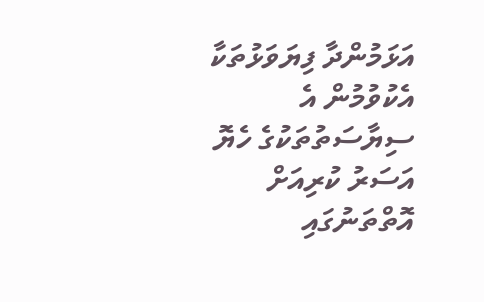އަޅަމުންދާ ފިޔަވަޅުތަކާ އެކުވުމުން އެ ސިޔާސަތުތަކުގެ ހެޔޮ އަސަރު ކުރިއަށް އޮތްތަނުގައި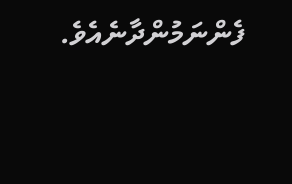ފެންނަމުންދާނެއެވެ.